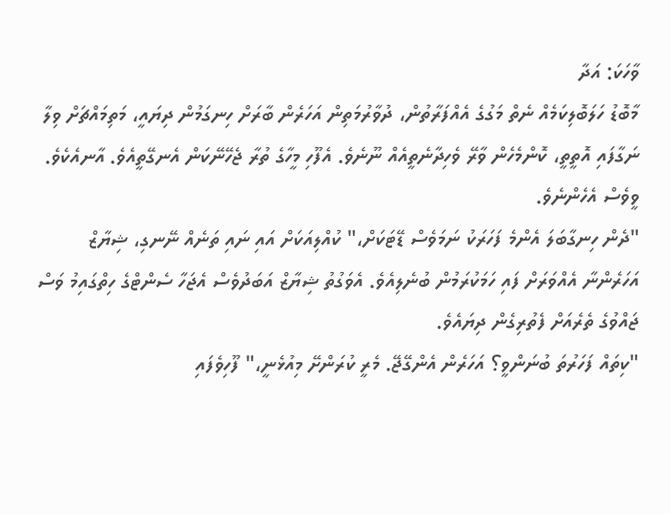ވާހަކަ: އަދާ
މާބޮޑު ހަލަބޮލިކަމެއް ނެތް މަގުގެ އެއްފަރާތުން، ދުވާރުމަތިން އަހަރެން ބާރަށް ހިނގަމުން ދިޔައީ، މަތިމައްޗަށް ވިލާ ނަގާފައި އޮތީތީ، ކޮންމެހެން ވާރޭ ވެހިދާނެތީއެއް ނޫނެވެ. އެފޫހި މީހާގެ ތުރާ ޖެހޭނޭކަން އެނގޭތީއެވެ. އާނއެކެވެ. ވީވެސް އެހެންނެވެ.
"ދެން ހިނގާބަލަ އެންމެ ފަހަރަކު ނަމަވެސް ޑޭޓަކަށް،" ކުއްލިއަކަށް އައި ނައި ތަނެއް ނޭނގި، ޝިޔާޒް އަހަރެންނާ އެއްވަރަށް ފައި ހަމަކުރަމުން ބުނެލިއެވެ. އެވަގުތު ޝިޔާޒް އަބަދުވެސް އެޖަހާ ސެންޓްގެ ހިތްގައިމު ވަސް ޖައްވުގެ ތެރެއަށް ފެތުރިގެން ދިޔައެވެ.
"ކިތައް ފަހަރުތަ ބުނަންވީ؟ އަހަރެން އެންގޭޖޭ. މެރީ ކުރަންށޭ މިއުޅެނީ،" ފޫހިވެފައި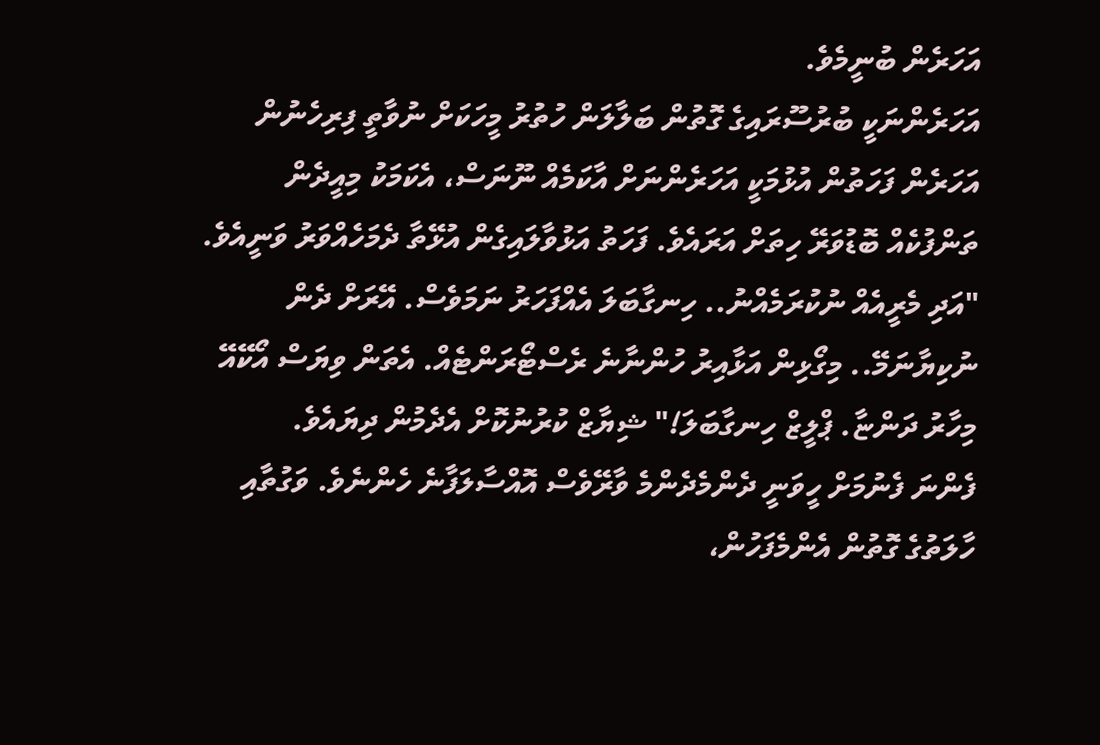އަހަރެން ބުނީމެވެ.
އަހަރެންނަކީ ބުރުސޫރައިގެ ގޮތުން ބަލާލަން ހުތުރު މީހަކަށް ނުވާތީ ފިރިހެނުން އަހަރެން ފަހަތުން އުޅުމަކީ އަހަރެންނަށް އާކަމެއް ނޫނަސް، އެކަމަކު މިއީދެން ތަންފުކެއް ބޮޑުވަރޭ ހިތަށް އަރައެވެ. ފަހަތު އަޅުވާލައިގެން އުޅޭތާ ދެމަހެއްވަރު ވަނީއެވެ.
"އަދި މެރީއެއް ނުކުރަމެއްނު.. ހިނގާބަލަ އެއްފަހަރު ނަމަވެސް. އޭރަށް ދެން ނުކިޔާނަމޭ.. މިގޯޅިން އަޅާއިރު ހުންނާނެ ރެސްޓޯރަންޓެއް. އެތަން ވިޔަސް އޯކޭއޭ މިހާރު ދަންޏާ. ޕްލީޒް ހިނގާބަލަ!" ޝިޔާޒް ކުރުނުކޮށް އެދެމުން ދިޔައެވެ.
ފެންނަ ފެނުމަށް ހީވަނީ ދެންމެދެންމެ ވާރޭވެސް އޮއްސާލަފާނެ ހެންނެވެ. ވަގުތާއި ހާލަތުގެ ގޮތުން އެންމެފަހުން،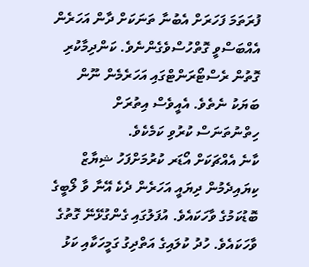ފުރަތަމަ ފަހަރަށް އެބުނާ ތަނަކަށް ދާން އަހަރެން އެއްބަސްވީ ގޮތްހުސްވެގެންނެވެ. ކަންދިމާކުރި ގޮތުން ރެސްޓޯރަންޓްގައި އަހަރެމެން ނޫން ބަޔަކު ނެތެވެ. އެއީވެސް އިތުރަށް ހިތްނުތަނަސް ކުރުވި ކަމެކެވެ.
ކާނެ އެއްޗަކަށް އޯޑަރ ކުރުމަށްފަހު ޝިޔާޒް ކިޔައިދެމުން ދިޔައީ އަހަރެން ދެކެ އޭނާ ވާ ލޯބީގެ ބޮޑުކަމުގެ ވާހަކައެވެ. އުފަލުގައި ގެންގުޅޭނޭ ގޮތުގެ ވާހަކައެވެ. ހުދު ކުލައިގެ އަތްދިގު ގަމީހަކާއި ކަޅު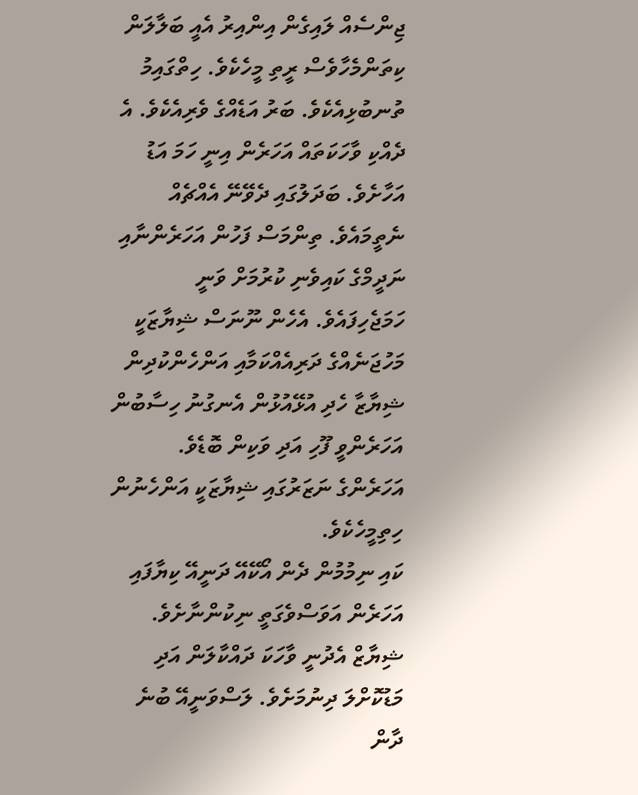ޖިންސެއް ލައިގެން އިންއިރު އެއީ ބަލާލަން ކިތަންމެހާވެސް ރީތި މީހެކެވެ. ހިތްގައިމު ތުނބުޅިއެކެވެ. ބަރު އަޑެއްގެ ވެރިއެކެވެ. އެ ދެއްކި ވާހަކަތައް އަހަރެން އިނީ ހަމަ އަޑު އަހާށެވެ. ބަދަލުގައި ދެވޭނޭ އެއްޗެއް ނެތީމައެވެ. ތިންމަސް ފަހުން އަހަރެންނާއި ނަދީމްގެ ކައިވެނި ކުރުމަށް ވަނީ ހަމަޖެހިފައެވެ. އެހެން ނޫނަސް ޝިޔާޒަކީ މަހުޖަނެއްގެ ދަރިއެއްކަމާއި އަންހެންކުދިން ޝިޔާޒާ ހެދި އުޅޭއުޅުން އެނގުނު ހިސާބުން އަހަރެންވީ ފޫހި އަދި ވަކިން ބޮޑެވެ. އަހަރެންގެ ނަޒަރުގައި ޝިޔާޒަކީ އަންހެނުން ހިތިމީހެކެވެ.
ކައި ނިމުމުން ދެން އޯކޭއޭ ދަނީއޭ ކިޔާފައި އަހަރެން އަވަސްވެގަތީ ނިކުންނާށެވެ. ޝިޔާޒް އެދުނީ ވާހަކަ ދައްކާލަން އަދި މަޑުކޮށްލަ ދިނުމަށެވެ. ލަސްވަނީއޭ ބުނެ ދާން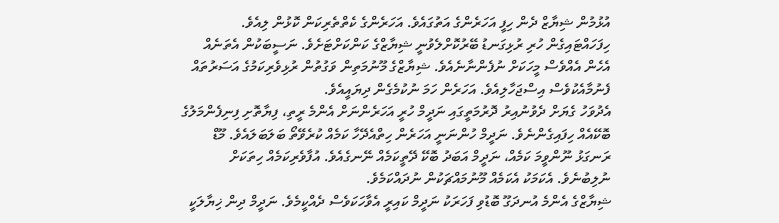އުޅުމުން ޝިޔާޒް ދެން ހިފީ އަހަރެންގެ އަތުގައެވެ. އަހަރެންގެ ކެތްތެރިކަން ކޮޅުން ލިއެވެ. ހިފަހައްޓައިގެން ހުރި ރުޅިގަނޑު ބޭރުކޮށްލެވުނީ ޝިޔާޒްގެ ކަންކަށްޓަށެވެ. ނަސީބަކުން އެތަނެއް އެހެން އެއްވެސް މީހަކަށް ނުފެންނާނެއެވެ. ޝިޔާޒްގެ މޫނުމަތިން ވަގުތުން ރުޅިވެރިކަމުގެ އަސަރުތައް ފެނުމާއެކުވެސް އިސްޖަހާލިއެވެ. އަހަރެން ހަމަ ނުކުމެގެން ދިޔައީއެވެ.
އެދުވަހު ގެޔަށް ދެވުނުއިރު ދޮރުމަތީގައި ނަދީމް ހުރީ އަހަރެންނަށް އެންމެ ރީތި، ފިޔާތޮށި ފިނިފެންމަލުގެ ބޮކޭއެއް ހިފައިގެންނެވެ. ނަދީމް ހުންނަނީ އަހަރެން ހިތްއެދޭހާ ކަމެއް ކުރެވޭތޯ ބަލަބަލައެވެ. މޫޑް ރަނގަޅު ނޫންވީމަ ކަމެއް، ނަދީމް އަބަދު ބޮކޭ ދޭތީކަމެއް ނޭނގެއެވެ. އުފާވެރިކަމެއް ހިތަކަށް ނުލިބުނެވެ. އެކަމަކު އެކަމެއް މޫނުމައްޗަކުން ނުދައްކަމެވެ.
ޝިޔާޒްގެ އެންމެ އުނދަގޫ ބޮޑުވި ފަހަރަކު ނަދީމް ކައިރީ އެވާހަކަވެސް ދެއްކީމެވެ. ނަދީމް ދިން ޚިޔާލަކީ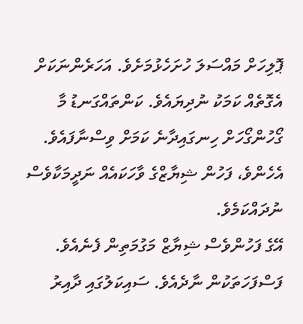ޕޮލިހަށް މައްސަލަ ހުށަހެޅުމަށެވެ. އަހަރެންނަކަށް އެގޮތެއް ކަމަކު ނުދިޔައެވެ. ކަންތައްގަނޑު މާ ގޯހުންގޯހަށް ހިނގައިދާނެ ކަމަށް ވިސްނާފައެވެ. އެހެންވެ، ފަހުން ޝިޔާޒްގެ ވާހަކައެއް ނަދީމަކާވެސް ނުދައްކަމެވެ.
އޭގެ ފަހުންވެސް ޝިޔާޒް މަގުމަތިން ފެނެއެވެ. ފަސްފަހަތަކުން ނާދެއެވެ. ސައިކަލުގައި ދާއިރު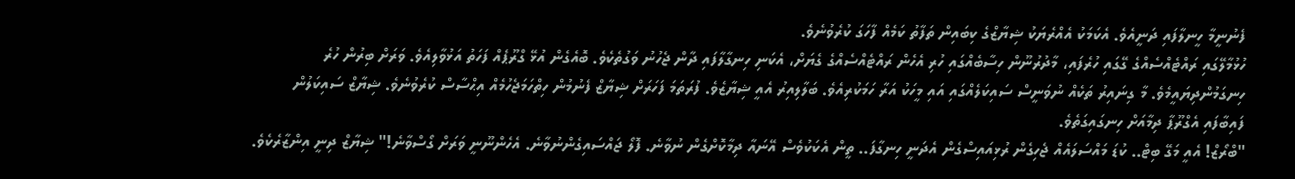ފެނުނީމާ ހީނލާފައި ދަނީއެވެ. އެކަމަކު އެއްރެޔަކު ޝިޔާޒްގެ ކިބައިން ތަފާތު ކަމެއް ފާހަގަ ކުރެވުނެވެ.
ހުޅުމާލޭގައި ރައްޓެއްސެއްގެ ގޭގައި ހުރެފައި، މާދުރުނޫން ހިސާބެއްގައި ހުރި އެހެން ރައްޓެއްސެއްގެ ގެޔަށް، އެކަނި ހިނގާލާފައި ދާން ޖެހުނު ވަގުތެކެވެ. ބޮއެގެން އުޅޭ ގްރޫޕެއް ފަހަތު އަޅުވާލިއެވެ. ވަރަށް ބިރުން ހުރެ ހިނގަމުންދިޔައީމެވެ. މާ ގިނައިރު ތަކެއް ނުވަނީސް ސައިކަލެއްގައި އައި މީހަކު އަރާ ހަމަކުރިއެވެ. ބަލާލިއިރު އެއީ ޝިޔާޒެވެ. ފުރަތަމަ ފަހަރަށް ޝިޔާޒް ފެނުމުން ހިތްހަމަޖެހުމެއް އިޙްސާސް ކުރެވުނެވެ. ޝިޔާޒް ސައިކަލުން ފައިބާފައި އެގްރޫޕާ ދިމާއަށް ހިނގައިގަތެވެ.
"ބްރޯޒް! އެއީ މަގޭ ބިޓް.. ކުޑަ މައްސަލައެއް ޖެހިގެން ރުޅިއައިސްގެން އެދަނީ ހިނގާފަ.. ތީން އެކަކުވެސް އޭނައާ ދިމާކޮށްގެން ނުވާނެ. ފޮލޯ ޖައްސައިގެންނުވާނެ. އެހެންނޫނީ ވަރަށް ގޯސްވާނެ!" ޝިޔާޒް ދިނީ އިންޒާރެކެވެ.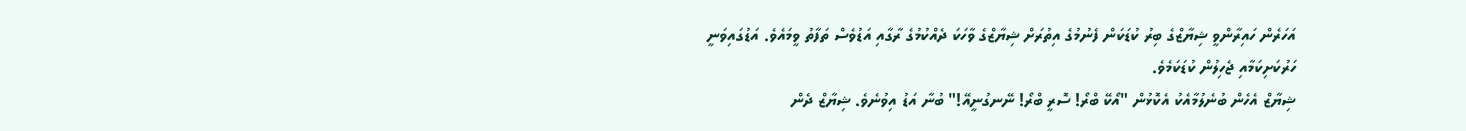އަހަރެން ހައިރާންވީ ޝިޔާޒްގެ ބިރު ކުޑަކަން ފެނުމުގެ އިތުރަށް ޝިޔާޒްގެ ވާހަކަ ދެއްކުމުގެ ރާގާއި އަޑުވެސް ތަފާތު ވީމައެވެ. އަޑުގައިވަނީ ހަރުކަށިކަމާއި ޖެހިލުން ކުޑަކަމެވެ.
ޝިޔާޒް އެހެން ބުނެލުމާއެކު އެކޮޅުން "އޯކޭ ބްރޯ! ސޮރީ ބްރޯ! ނޭނގުނީއޭ!" ބުނާ އަޑު އިވުނެވެ. ޝިޔާޒް ދެން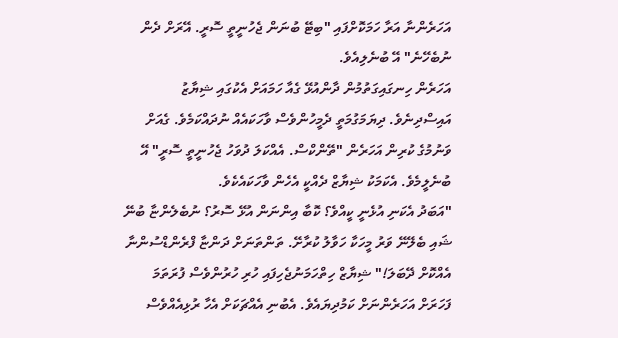އަހަރެންނާ އަރާ ހަމަކޮށްފައި "ބިޓޭ ބުނަން ޖެހުނީތީ ސޮރީ. އޭރަށް ދެން ނުބެހޭނެ" އޭ ބުނެލިއެވެ.
އަހަރެން ހިނގައިގަތުމުން ދާންއުޅޭ ގެއާ ހަމައަށް އެކުގައި ޝިޔާޒު އައިސްދިނެވެ. ދިޔަމަގުމަތީ ދެމީހުންވެސް ވާހަކައެއް ނުދައްކަމެވެ. ގެއަށް ވަނުމުގެ ކުރިން އަހަރެން "ތޭންކްސް. އެއްކަލަ ދުވަހު ޖެހުނީތީ ސޮރީ" އޭ ބުނެލީމެވެ. އެކަމަކު ޝިޔާޒް ދެއްކީ އެހެން ވާހަކައެކެވެ.
"އަބަދު އެކަނި އުޅެނީ ކީއްވެ؟ ކޮބާ އިންނަން އުޅޭ ސޮރު؟ ނުބެލެންޏާ ބުނޭ ޝައި ބެލޭނޭ ވަރު މީހަކާ ހަވާލު ކުރާށޭ. ތަންތަނަށް ދަންޏާ ފްރެންޑްސުންނާ އެއްކޮށް ދޭބަލަ!" ޝިޔާޒް ހިތްހަމަނުޖެހިފައި ހުރި ހުރުންވެސް ފުރަތަމަ ފަހަރަށް އަހަރެންނަށް ކަމުދިޔައެވެ. އެބުނި އެއްޗަކަށް އެހާ ރުޅިއެއްވެސް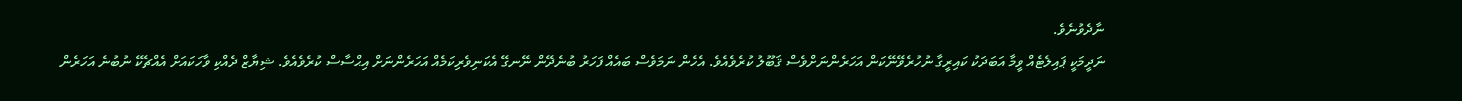ނާދެވުނެވެ.
ނަދީމަކީ ޕައިލެޓެއް ވީމާ އަބަދަކު ކައިރީގާ ނުހުރެވޭނޭކަން އަހަރެންނަށްވެސް ޤަބޫލު ކުރެވެއެވެ. އެހެން ނަމަވެސް ބައެއް ފަހަރު ބުނެދޭން ނޭނގޭ އެކަނިވެރިކަމެއް އަހަރެންނަށް އިޙްސާސް ކުރެވެއެވެ. ޝިޔާޒް ދެއްކި ވާހަކައަށް އެއްޗެކޭ ނުބުނެ އަހަރެން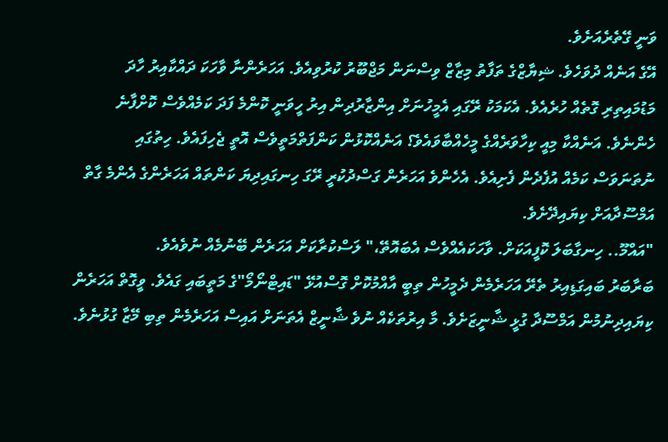ވަނީ ގޭތެރެއަށެވެ.
އޭގެ އަނެއް ދުވަހެވެ. ޝިޔާޒްގެ ތަފާތު މިޒާޒް ވިސްނަން މަޖްބޫރު ކުރުވިއެވެ. އަހަރެންނާ ވާހަކަ ދައްކާއިރު ހާދަ މަޑުމައިތިރި ގޮތެއް ހުރެއެވެ. އެކަމަކު ރޭގައި އެމީހުނަށް އިންޒާރުދިން އިރު ހީވަނީ ކޮންމެ ފަދަ ކަމެއްވެސް ކޮށްފާނެ ހެންނެވެ. އަނެއްކާ މިއީ ކިހާވަރެއްގެ މީހެއްބާވައެވެ؟ އަނެއްކޮޅުން ކަންފަތްމަތީވެސް އޮތީ ޖެހިފައެވެ. ހިތުގައި ނުތަނަވަސް ކަމެއް އުފެދެން ފެށިއެވެ. އެހެންވެ އަހަރެން ގަސްދުކުރީ ރޭގަ ހިނގައިދިޔަ ކަންތައް އަހަރެންގެ އެންމެ ގާތް އަމްސޫދާއަށް ކިޔައިދޭށެވެ.
"އައްމޫ.. ހިނގާބަލަ ކޮފީއަކަށް. ވާހަކައެއްވެސް އެބައޮތޭ،" ލަސްކުރާކަށް އަހަރެން ބޭނުމެއް ނުވެއެވެ.
ބަރާބަރު ބައިގަޑިއިރު ތެރޭ އަހަރެމެން ދެމީހުން ތިބީ އާއްމުކޮށް ގޮސްއުޅޭ "ޑައިޓްނޯމޯ"ގެ މަތީބައި ގައެވެ. ވީގޮތް އަހަރެން ކިޔައިދިނުމުން އަމްސޫދާ ގުޅީ ޝާނީޒަށެވެ. މާ އިރުތަކެއް ނުވެ ޝާނީޒް އެތަނަށް އައިސް އަހަރެމެން ތިބި މޭޒާ ގުޅުނެވެ.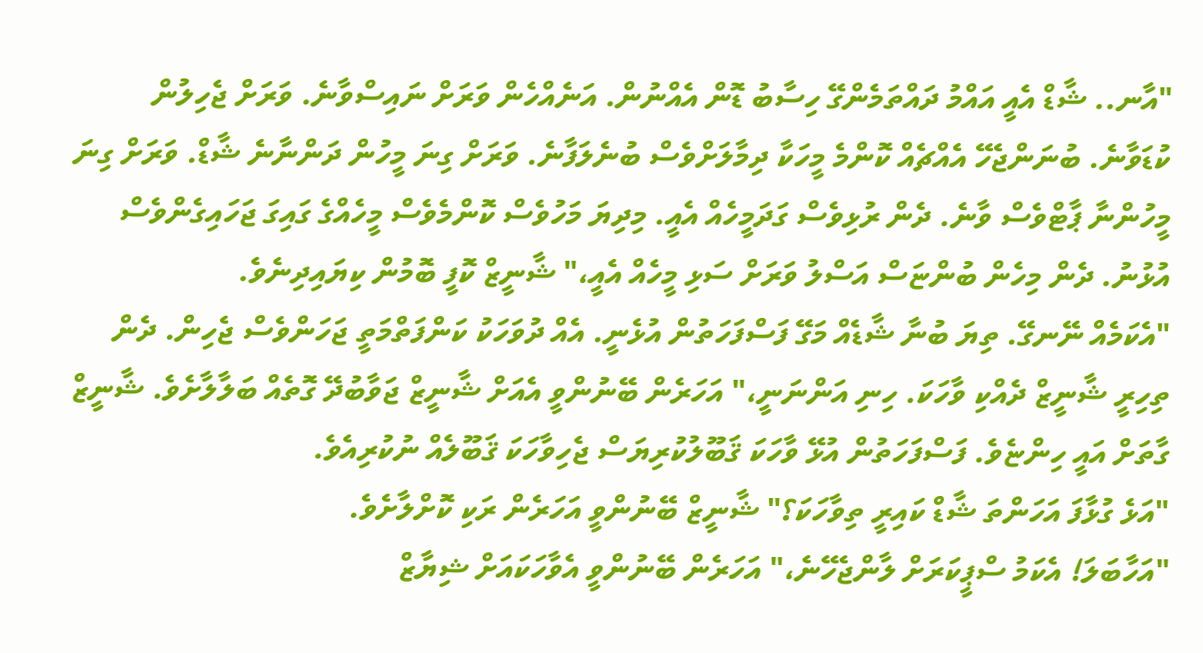"އާނ.. ޝާޑް އެއީ އައްމު ދައްތަމެންގޭ ހިސާބު ޑޮން އެއްނުން. އަނެއްހެން ވަރަށް ނައިސްވާނެ. ވަރަށް ޖެހިލުން ކުޑަވާނެ. ބުނަންޖެހޭ އެއްޗެއް ކޮންމެ މީހަކާ ދިމާލަށްވެސް ބުނެލަފާނެ. ވަރަށް ގިނަ މީހުން ދަންނާނެ ޝާޑް. ވަރަށް ގިނަ މީހުންނާ ޕާޓްވެސް ވާނެ. ދެން ރުޅިވެސް ގަދަމީހެއް އެއީ. މިދިޔަ މަހުވެސް ކޮންމެވެސް މީހެއްގެ ގައިގަ ޖަހައިގެންވެސް އުޅުނު. ދެން މިހެން ބުންޏަސް އަސްލު ވަރަށް ސަޅި މީހެއް އެއީ،" ޝާނީޒް ކޮފީ ބޮމުން ކިޔައިދިނެވެ.
"އެކަމެއް ނޭނގޭ. ތިޔަ ބުނާ ޝާޑެއް މަގޭ ފަސްފަހަތުން އުޅެނީ. އެއް ދުވަހަކު ކަންފަތްމަތީ ޖަހަންވެސް ޖެހިން. ދެން ތިހިރީ ޝާނީޒް ދެއްކި ވާހަކަ. ހިނި އަންނަނީ،" އަހަރެން ބޭނުންވީ އެއަށް ޝާނީޒް ޖަވާބުދޭ ގޮތެއް ބަލާލާށެވެ. ޝާނީޒް ގާތަށް އައީ ހިންޏެވެ. ފަސްފަހަތުން އުޅޭ ވާހަކަ ޤަބޫލުކުރިޔަސް ޖެހިވާހަކަ ޤަބޫލެއް ނުކުރިއެވެ.
"އަޅެ ގުޅާފަ އަހަންތަ ޝާޑް ކައިރީ ތިވާހަކަ؟" ޝާނީޒް ބޭނުންވީ އަހަރެން ރަކި ކޮށްލާށެވެ.
"އަހާބަލަ! އެކަމު ސްޕީކަރަށް ލާންޖެހޭނެ،" އަހަރެން ބޭނުންވީ އެވާހަކައަށް ޝިޔާޒް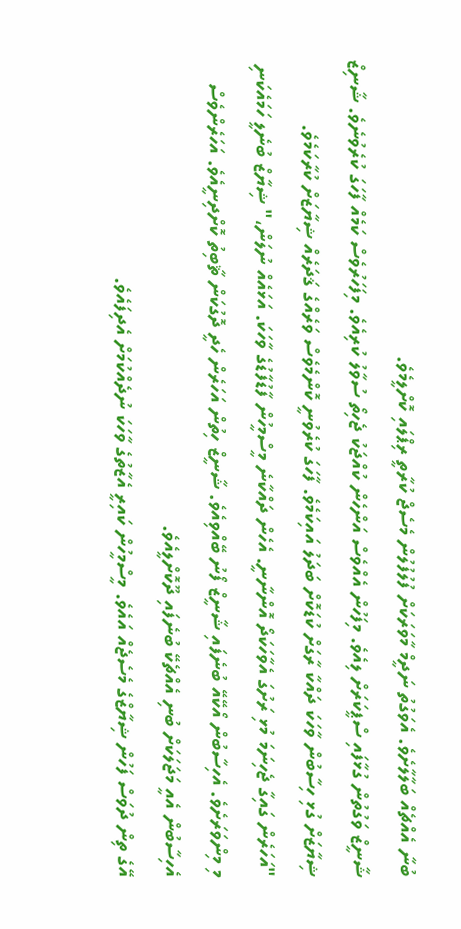ބުނާ އެއްޗެއް ބަލާލާށެވެ. އެވަގުތު ނަދީމް މާވަރަކަށް ފުލުފުލުން މެސެޖް ކުރާތީ ރިޕްލައި ކޮށްލީމެވެ.
ޝާނީޒް ވަގުތުން ގުޅާފައި ސްޕީކަރަށް ލިއެވެ. މިފަހުން އެއްވެސް އަންހެން ކުއްޖަކު ޖެހިތޯ ސުވާލު ކުރިއެވެ. މިފަހަރުވެސް ކަމެއް ފާހަގަ ކުރެވުނެވެ. ޝާނިޒް ޝިޔާޒަށް ގުޅި ހިސާބުން ވާހަކަ ދައްކާ ރާގަށް ކުޑަކޮށް ބަދަލު އައިކަމެވެ. ފާހަގަ ކުރެވުނީ ކޮންމެވެސް ވަރެއްގެ ޤަދަރެއް ޝިޔާޒަށް ކުރާކަމެވެ.
"އަހަރެން ގައިގާ ޖެހިނަމަ މުޅި ރަށުގަ އެވާހަކަދޯ އޮންނާނީ. އެހެން ދައްކާނެ މީސްމީހުން ފާޑުފާޑުގެ ވާހަކަ. އަޅައެއް ނުލަން،" ޝިޔާޒް ބުނެލީ ހަމައެކަނި މި މިންވަރަށެވެ. އެހިސާބުން އޯކޭއޭ ބުނެފައި ޝާނީޒް ފޯނު ބޭއްވިއެވެ. ޝާނީޒް ހިތުން އަހަރެން ހެދީ ދޮގުކަން ޘާބިތު ކޮށްދިނީއެވެ. އަހަރެންވެސް އެހިސާބުން އެއީ މަޖަލަކަށް ބުނި އެއްޗެކޭ ބުނެފައި ދޫކޮށްލީއެވެ.
އޭގެ ތިން ދުވަސް ފަހުން ޝިޔާޒްގެ މެސެޖެއް އައެވެ. މީސްމީހުން ކައިރީ އެޒާތުގެ ވާހަކަ ނުދެއްކުމަށް އެދިފައެވެ.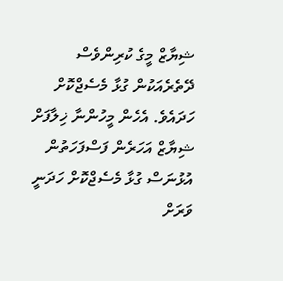ޝިޔާޒް މީގެ ކުރިންވެސް ދޭތެރެއަކުން ގުޅާ މެސެޖްކޮށް ހަދައެވެ. އެހެން މީހުންނާ ޚިލާފަށް ޝިޔާޒް އަހަރެން ފަސްފަހަތުން އުޅުނަސް ގުޅާ މެސެޖްކޮށް ހަދަނީ ވަރަށް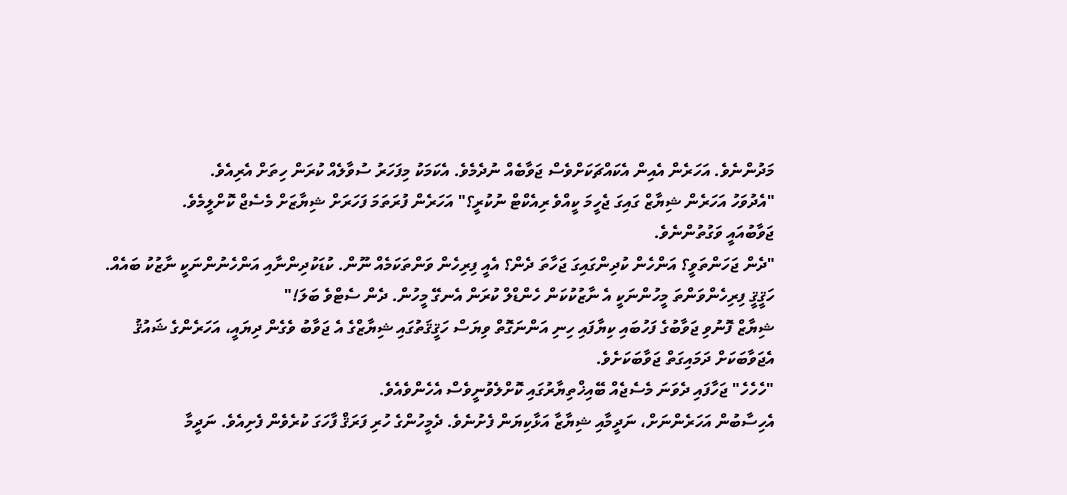މަދުންނެވެ. އަހަރެން އެއިން އެކައްޗަކަށްވެސް ޖަވާބެއް ނުދެމެވެ. އެކަމަކު މިފަހަރު ސުވާލެއް ކުރަން ހިތަށް އެރިއެވެ.
"އެދުވަހު އަހަރެން ޝިޔާޒް ގައިގަ ޖެހީމަ ކީއްވެ ރިއެކްޓް ނުކުރީ؟" އަހަރެން ފުރަތަމަ ފަހަރަށް ޝިޔާޒަށް މެސެޖް ކޮށްލީމެވެ.
ޖަވާބުއައީ ވަގުތުންނެވެ.
"ދެން ޖަހަންތަވީ؟ އަންހެން ކުދިންގައިގަ ޖަހާތަ ދެން؟ އެއީ ފިރިހެން ވަންތަކަމެއް ނޫން. ކުޑަކުދިންނާއި އަންހެނުންނަކީ ނާޒުކު ބައެއް. ހަޤީޤީ ފިރިހެންވަންތަ މީހުންނަކީ އެ ނާޒުކުކަން ހެންޑްލް ކުރަން އެނގޭ މީހުން. ދެން ސެޓްވެ ބަލަ!"
ޝިޔާޒް ފޮނުވި ޖަވާބުގެ ފަހުބައި ކިޔާފައި ހިނި އަންނަގޮތް ވިޔަސް ހަޤީޤަތުގައި ޝިޔާޒްގެ އެ ޖަވާބު ވެގެން ދިޔައީ، އަހަރެންގެ ޝައުޤު އެޖަވާބަކަށް ދަމައިގަތް ޖަވާބަކަށެވެ.
"ހެހެހެ" ޖަހާފައި ދެވަނަ މެސެޖެއް ބޭއިޚްތިޔާރުގައި ކޮށްލެވުނީވެސް އެހެންވެއެވެ.
އެހިސާބުން އަހަރެންނަށް، ނަދީމާއި ޝިޔާޒާ އަޅާކިޔަން ފެށުނެވެ. ދެމީހުންގެ ހުރި ފަރަޤް ފާހަގަ ކުރެވެން ފެށިއެވެ. ނަދީމާ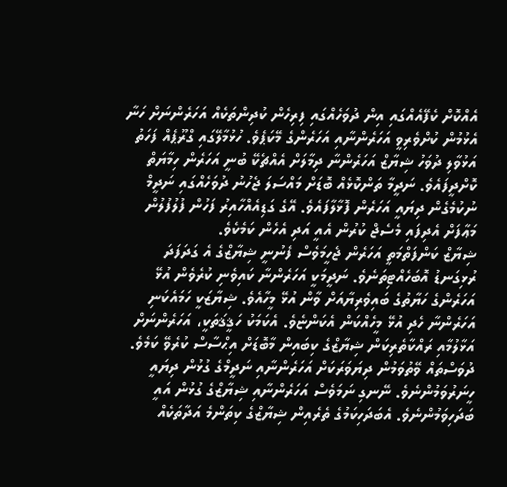އެއްކޮށް ކެފޭއެއްގައި އިން ދުވަހެއްގައި ފިރިހެން ކުދިންތަކެއް އަހަރެންނަށް ހަނާ އެޅުމުން ކުށްވެރިވީ އަހަރެންނާއި އަހަރެންގެ މޭކަޕެވެ. ހުޅުމާލޭގައި ގްރޫޕެއް ފަހަތު އަޅުވާލި ދުވަހު ޝިޔާޒް އަހަރެންނާ ދިމާލަށް އެއްޗެކޭ ބުނީ އަހަރެން ހިމާޔަތް ކޮށްދީފައެވެ. ނަދީމާ ތަންކޮޅެއް ބޮޑަށް މައްސަލަ ޖެހުނު ދުވަހެއްގައި ނަދީމް ނުކުމެގެން ދިޔައީ އަހަރެން ފޮޅާލާފައެވެ. އޭގެ ގަޑިއެއްހާއިރު ފަހުން ފުލުފުލުން މަޢާފަށް އެދިފައި މެސެޖް ކުރުން އެއީ އަދި އެހެން ކަމެކެވެ.
ޝިޔާޒް ކަންފަތްމަތީ އަހަރެން ޖެހީމަވެސް ފެނުނީ ޝިޔާޒްގެ އެ ގަދަފަދަ ރުޅިގަނޑު އޮބަހެއްޓިތަނެވެ. ނަދީމަކީ އަހަރެންނާ ކައިވެނި ކުރެވެން އުޅޭ އަހަރެންގެ ހަޔާތުގެ ބައިވެރިޔާއަށް ވާން އުޅޭ މީހާއެވެ. ޝިޔާޒަކީ ހަމައެކަނި އަހަރެންނާ ހެދި އުޅޭ މީހެއްކަން އެކަންޏެވެ. އެކަމަކު ހަޤީޤަތަކީ، އަހަރެންނަށް އަޅާލުމާއި ރައްކާތެރިކަން ޝިޔާޒްގެ ކިބައިން މާބޮޑަށް އިޙްސާސް ކުރެވޭ ކަމެވެ.
ދުވަސްތައް ވޭތުވަމުން ދިޔަވަރަކަށް އަހަރެންނާއި ނަދީމްގެ ގުޅުން ދިޔައީ ހީނަރުވަމުންނެވެ. ނޭނގި ނަމަވެސް އަހަރެންނާއި ޝިޔާޒްގެ ގުޅުން އައީ ބަދަހިވަމުންނެވެ. އެބަދަހިކަމުގެ ތެރެއިން ޝިޔާޒްގެ ކިތަންމެ އަދާތަކެއް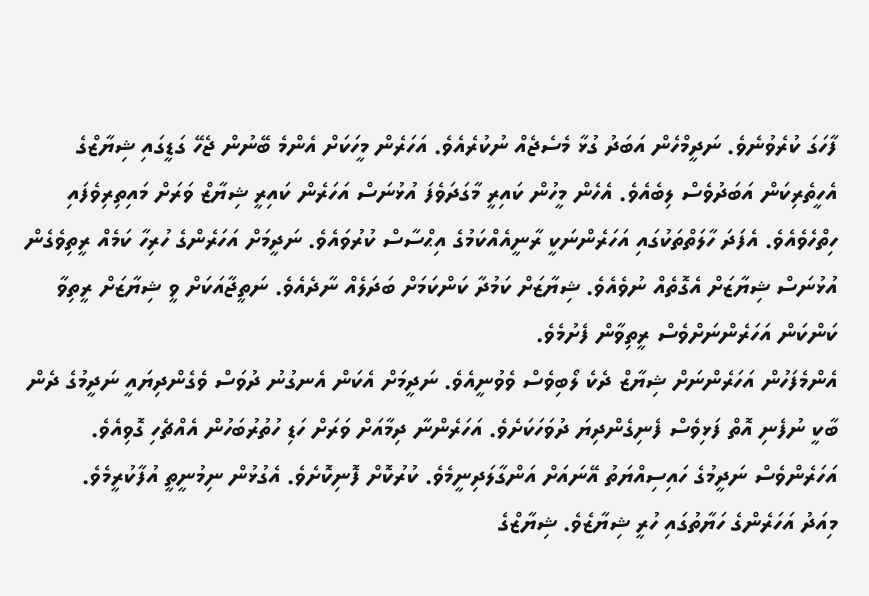ފާހަގަ ކުރެވުނެވެ. ނަދީމްހެން އަބަދު ގުޅާ މެސެޖެއް ނުކުރެއެވެ. އަހަރެން މީހަކަށް އެންމެ ބޭނުން ޖެހޭ ގަޑީގައި ޝިޔާޒްގެ އެހީތެރިކަން އަބަދުވެސް ލިބެއެވެ. އެހެން މީހުން ކައިރީ މާގަދަވެފަ އުޅުނަސް އަހަރެން ކައިރީ ޝިޔާޒް ވަރަށް މައިތިރިވެފައި ހިތްހެވެއެވެ. އެފަދަ ހާލަތްތަކުގައި އަހަރެންނަކީ ރާނީއެއްކަމުގެ އިޙްސާސް ކުރުވައެވެ. ނަދީމަށް އަހަރެންގެ ހުރިހާ ކަމެއް ރީތިވެގެން އުޅުނަސް ޝިޔާޒަށް އެގޮތެއް ނުވެއެވެ. ޝިޔާޒަށް ކަމުދާ ކަންކަމަށް ބަދަލެއް ނާދެއެވެ. ނަތީޖާއަކަށް ވީ ޝިޔާޒަށް ރީތިވާ ކަންކަން އަހަރެންނަށްވެސް ރީތިވާން ފެށުމެވެ.
އެންމެފަހުން އަހަރެންނަށް ޝިޔާޒް ދެކެ ލޯބިވެސް ވެވުނީއެވެ. ނަދީމަށް އެކަން އެނގުނު ދުވަސް ވެގެންދިޔައީ ނަދީމުގެ ދެން ބާކީ ނުފެނި އޮތް ފަޅިވެސް ފެނިގެންދިޔަ ދުވަހަކަށެވެ. އަހަރެންނާ ދިމާއަށް ވަރަށް ހަޑި ހުތުރުބަހުން އެއްޗެހި ގޮވިއެވެ. އަހަރެންވެސް ނަދީމުގެ ހައިސިއްޔަތު އޭނައަށް އަންގާލަދިނީމެވެ. ކުރުކޮށް ފޮނިކޮށެވެ. އެގުޅުން ނިމުނީތީ އުފާކުރީމެވެ.
މިއަދު އަހަރެންގެ ހަޔާތުގައި ހުރީ ޝިޔާޒެވެ. ޝިޔާޒްގެ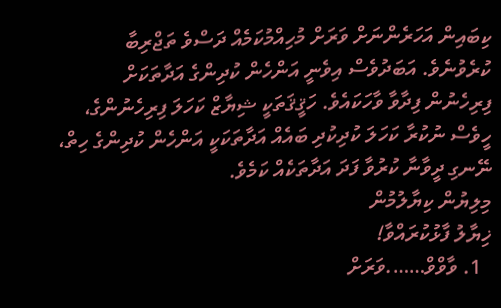ކިބައިން އަހަރެންނަށް ވަރަށް މުހިއްމުކަމެއް ދަސްވެ ތަޖްރިބާ ކުރެވުނެވެ. އަބަދުވެސް އިވެނީ އަންހެން ކުދިންގެ އަދާތަކަށް ފިރިހެނުން ފިދާވާ ވާހަކައެވެ. ހަޤީޤަތަކީ ޝިޔާޒް ކަހަލަ ފިރިހެނުންގެ، ހީވެސް ނުކުރާ ކަހަލަ ކުދިކުދި ބައެއް އަދާތަކަކީ އަންހެން ކުދިންގެ ހިތް، ނޭނގި ދީވާނާ ކުރުވާ ފަދަ އަދާތަކެއް ކަމެވެ.
މިލިޔުން ކިޔާލުމުން
ޚިޔާލު ފާޅުކުރައްވާ!
  1. ވާވްވް…….ވަރަށް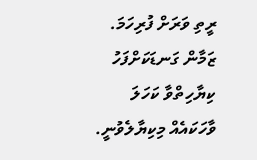ރީތި ވަރަށް ފުރިހަމަ. ޒަމާން ގަނޑަކަށްފަހު ކިޔާހިތްވާ ކަހަލަ ވާހަކައެއް މިކިޔާލެވުނީ.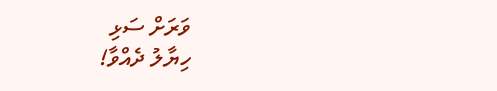ވަރަށް ސަޅި
ހިޔާލު ދެއްވާ!